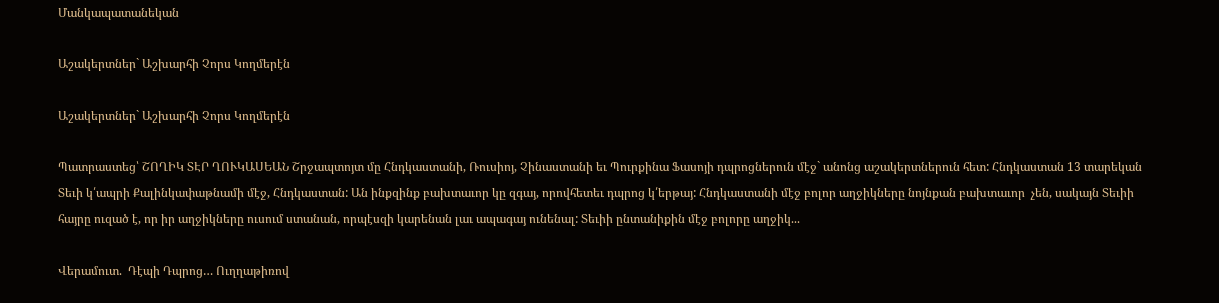Մանկապատանեկան

Աշակերտներ` Աշխարհի Չորս Կողմերէն

Աշակերտներ` Աշխարհի Չորս Կողմերէն

Պատրաստեց՝ ՇՈՂԻԿ ՏԷՐ ՂՈՒԿԱՍԵԱՆ Շրջապտոյտ մը Հնդկաստանի, Ռուսիոյ, Չինաստանի եւ Պուրքինա Ֆասոյի դպրոցներուն մէջ` անոնց աշակերտներուն հետ: Հնդկաստան 13 տարեկան Տեւի կ՛ապրի Քալինկափաթնամի մէջ, Հնդկաստան: Ան ինքզինք բախտաւոր կը զգայ, որովհետեւ դպրոց կ՛երթայ: Հնդկաստանի մէջ բոլոր աղջիկները նոյնքան բախտաւոր  չեն, սակայն Տեւիի հայրը ուզած է, որ իր աղջիկները ուսում ստանան, որպէսզի կարենան լաւ ապագայ ունենալ: Տեւիի ընտանիքին մէջ բոլորը աղջիկ...

Վերամուտ.  Դէպի Դպրոց… Ուղղաթիռով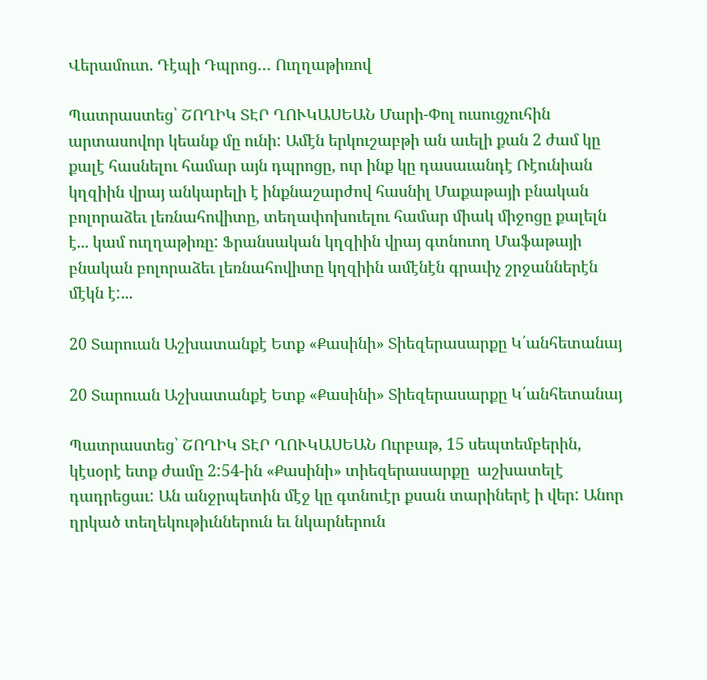Վերամուտ. Դէպի Դպրոց… Ուղղաթիռով

Պատրաստեց՝ ՇՈՂԻԿ ՏԷՐ ՂՈՒԿԱՍԵԱՆ Մարի-Փոլ ուսուցչուհին արտասովոր կեանք մը ունի: Ամէն երկուշաբթի ան աւելի քան 2 ժամ կը քալէ հասնելու համար այն դպրոցը, ուր ինք կը դասաւանդէ Ռէունիան կղզիին վրայ անկարելի է ինքնաշարժով հասնիլ Մաքաթայի բնական բոլորաձեւ լեռնահովիտը, տեղափոխուելու համար միակ միջոցը քալելն է... կամ ուղղաթիռը: Ֆրանսական կղզիին վրայ գտնուող Մաֆաթայի բնական բոլորաձեւ լեռնահովիտը կղզիին ամէնէն գրաւիչ շրջաններէն մէկն է:...

20 Տարուան Աշխատանքէ Ետք «Քասինի» Տիեզերասարքը Կ՛անհետանայ

20 Տարուան Աշխատանքէ Ետք «Քասինի» Տիեզերասարքը Կ՛անհետանայ

Պատրաստեց՝ ՇՈՂԻԿ ՏԷՐ ՂՈՒԿԱՍԵԱՆ Ուրբաթ, 15 սեպտեմբերին, կէսօրէ ետք ժամը 2:54-ին «Քասինի» տիեզերասարքը  աշխատելէ դադրեցաւ: Ան անջրպետին մէջ կը գտնուէր քսան տարիներէ ի վեր: Անոր ղրկած տեղեկութիւններուն եւ նկարներուն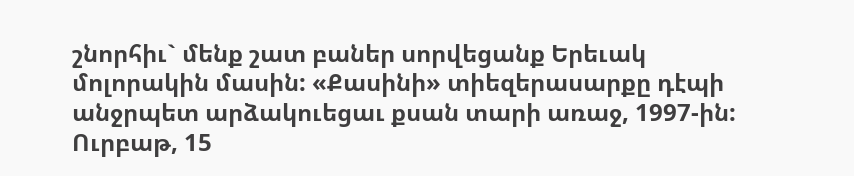շնորհիւ` մենք շատ բաներ սորվեցանք Երեւակ մոլորակին մասին: «Քասինի» տիեզերասարքը դէպի անջրպետ արձակուեցաւ քսան տարի առաջ, 1997-ին: Ուրբաթ, 15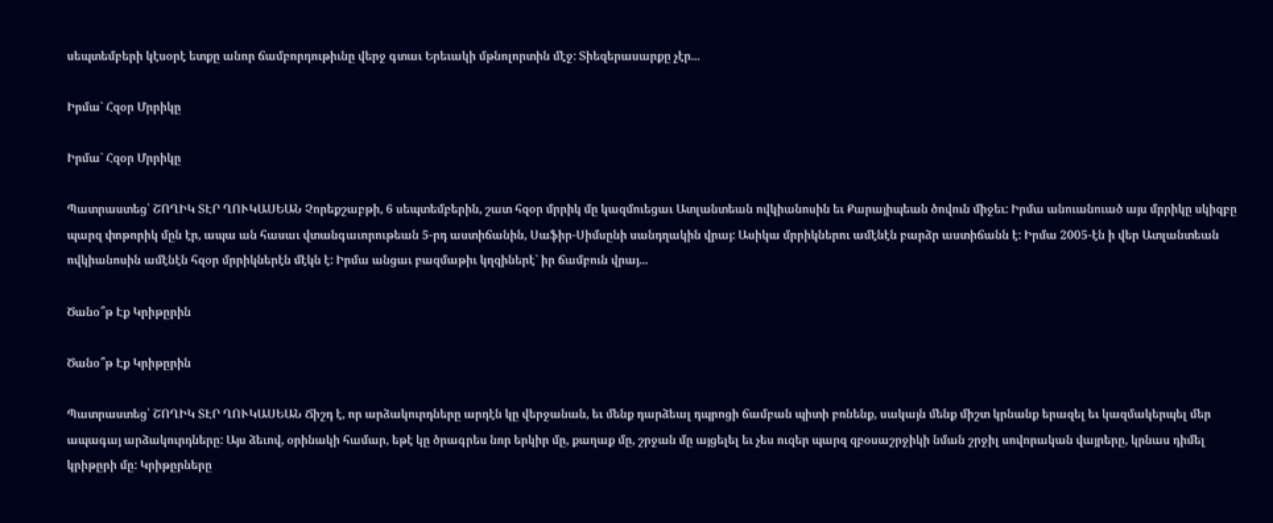սեպտեմբերի կէսօրէ ետքը անոր ճամբորդութիւնը վերջ գտաւ Երեւակի մթնոլորտին մէջ: Տիեզերասարքը չէր...

Իրմա` Հզօր Մրրիկը

Իրմա` Հզօր Մրրիկը

Պատրաստեց՝ ՇՈՂԻԿ ՏԷՐ ՂՈՒԿԱՍԵԱՆ Չորեքշաբթի, 6 սեպտեմբերին, շատ հզօր մրրիկ մը կազմուեցաւ Ատլանտեան ովկիանոսին եւ Քարայիպեան ծովուն միջեւ: Իրմա անուանուած այս մրրիկը սկիզբը պարզ փոթորիկ մըն էր, ապա ան հասաւ վտանգաւորութեան 5-րդ աստիճանին, Սաֆիր-Սիմսընի սանդղակին վրայ: Ասիկա մրրիկներու ամէնէն բարձր աստիճանն է: Իրմա 2005-էն ի վեր Ատլանտեան ովկիանոսին ամէնէն հզօր մրրիկներէն մէկն է: Իրմա անցաւ բազմաթիւ կղզիներէ` իր ճամբուն վրայ...

Ծանօ՞թ Էք Կրիթըրին

Ծանօ՞թ Էք Կրիթըրին

Պատրաստեց՝ ՇՈՂԻԿ ՏԷՐ ՂՈՒԿԱՍԵԱՆ Ճիշդ է, որ արձակուրդները արդէն կը վերջանան, եւ մենք դարձեալ դպրոցի ճամբան պիտի բռնենք, սակայն մենք միշտ կրնանք երազել եւ կազմակերպել մեր ապագայ արձակուրդները: Այս ձեւով, օրինակի համար, եթէ կը ծրագրես նոր երկիր մը, քաղաք մը, շրջան մը այցելել եւ չես ուզեր պարզ զբօսաշրջիկի նման շրջիլ սովորական վայրերը, կրնաս դիմել կրիթըրի մը: Կրիթըրները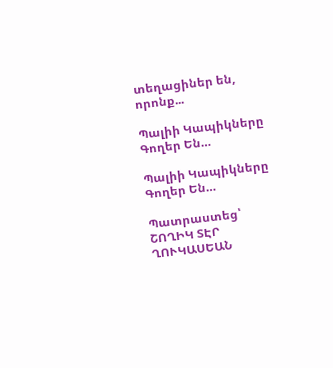տեղացիներ են, որոնք...

Պալիի Կապիկները Գողեր Են…

Պալիի Կապիկները Գողեր Են…

Պատրաստեց՝ ՇՈՂԻԿ ՏԷՐ ՂՈՒԿԱՍԵԱՆ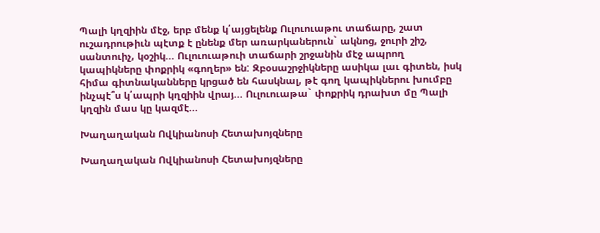Պալի կղզիին մէջ, երբ մենք կ՛այցելենք Ուլուուաթու տաճարը, շատ ուշադրութիւն պէտք է ընենք մեր առարկաներուն` ակնոց, ջուրի շիշ, սանտուիչ, կօշիկ... Ուլուուաթուի տաճարի շրջանին մէջ ապրող կապիկները փոքրիկ «գողեր» են: Զբօսաշրջիկները ասիկա լաւ գիտեն, իսկ հիմա գիտնականները կրցած են հասկնալ, թէ գող կապիկներու խումբը ինչպէ՞ս կ՛ապրի կղզիին վրայ... Ուլուուաթա` փոքրիկ դրախտ մը Պալի կղզին մաս կը կազմէ...

Խաղաղական Ովկիանոսի Հետախոյզները

Խաղաղական Ովկիանոսի Հետախոյզները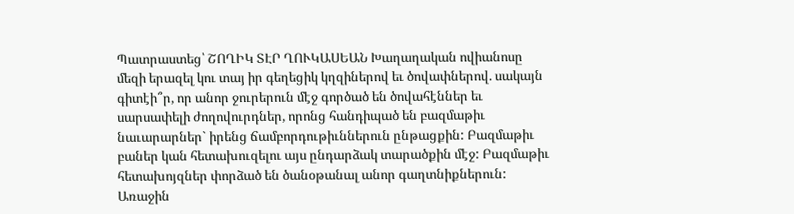Պատրաստեց՝ ՇՈՂԻԿ ՏԷՐ ՂՈՒԿԱՍԵԱՆ Խաղաղական ովիանոսը մեզի երազել կու տայ իր գեղեցիկ կղզիներով եւ ծովափներով. սակայն գիտէի՞ր, որ անոր ջուրերուն մէջ գործած են ծովահէններ եւ սարսափելի ժողովուրդներ, որոնց հանդիպած են բազմաթիւ նաւարարներ` իրենց ճամբորդութիւններուն ընթացքին: Բազմաթիւ բաներ կան հետախուզելու այս ընդարձակ տարածքին մէջ: Բազմաթիւ հետախոյզներ փորձած են ծանօթանալ անոր գաղտնիքներուն: Առաջին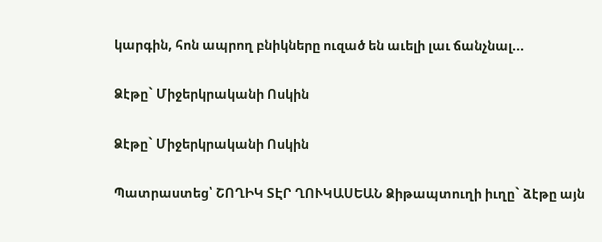կարգին, հոն ապրող բնիկները ուզած են աւելի լաւ ճանչնալ...

Ձէթը` Միջերկրականի Ոսկին

Ձէթը` Միջերկրականի Ոսկին

Պատրաստեց՝ ՇՈՂԻԿ ՏԷՐ ՂՈՒԿԱՍԵԱՆ Ձիթապտուղի իւղը` ձէթը այն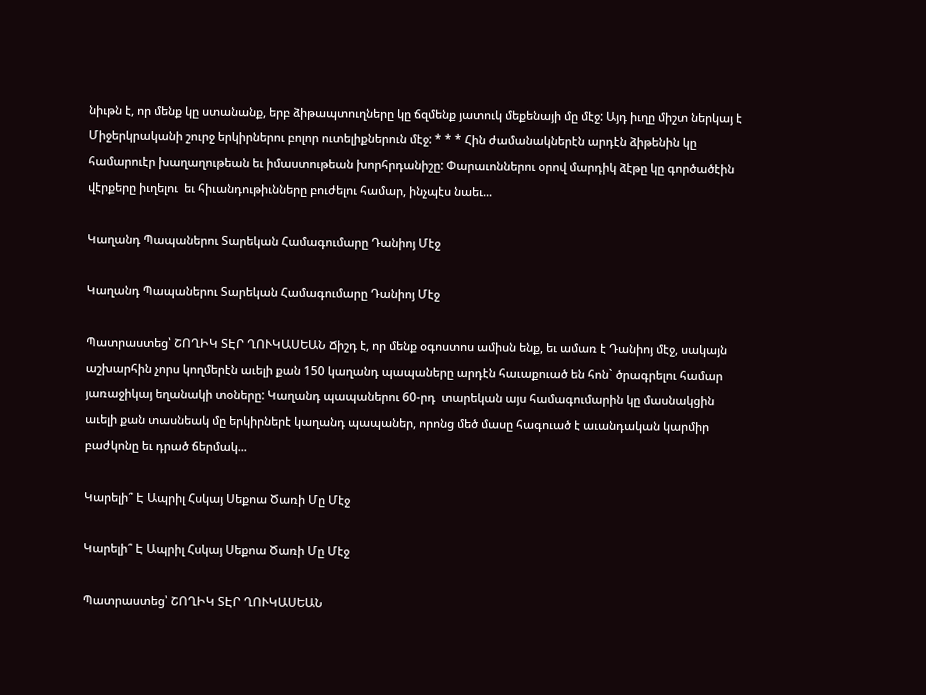նիւթն է, որ մենք կը ստանանք, երբ ձիթապտուղները կը ճզմենք յատուկ մեքենայի մը մէջ: Այդ իւղը միշտ ներկայ է Միջերկրականի շուրջ երկիրներու բոլոր ուտելիքներուն մէջ: * * * Հին ժամանակներէն արդէն ձիթենին կը համարուէր խաղաղութեան եւ իմաստութեան խորհրդանիշը: Փարաւոններու օրով մարդիկ ձէթը կը գործածէին վէրքերը իւղելու  եւ հիւանդութիւնները բուժելու համար, ինչպէս նաեւ...

Կաղանդ Պապաներու Տարեկան Համագումարը Դանիոյ Մէջ

Կաղանդ Պապաներու Տարեկան Համագումարը Դանիոյ Մէջ

Պատրաստեց՝ ՇՈՂԻԿ ՏԷՐ ՂՈՒԿԱՍԵԱՆ Ճիշդ է, որ մենք օգոստոս ամիսն ենք, եւ ամառ է Դանիոյ մէջ, սակայն աշխարհին չորս կողմերէն աւելի քան 150 կաղանդ պապաները արդէն հաւաքուած են հոն` ծրագրելու համար յառաջիկայ եղանակի տօները: Կաղանդ պապաներու 60-րդ  տարեկան այս համագումարին կը մասնակցին աւելի քան տասնեակ մը երկիրներէ կաղանդ պապաներ, որոնց մեծ մասը հագուած է աւանդական կարմիր բաժկոնը եւ դրած ճերմակ...

Կարելի՞ Է Ապրիլ Հսկայ Սեքոա Ծառի Մը Մէջ

Կարելի՞ Է Ապրիլ Հսկայ Սեքոա Ծառի Մը Մէջ

Պատրաստեց՝ ՇՈՂԻԿ ՏԷՐ ՂՈՒԿԱՍԵԱՆ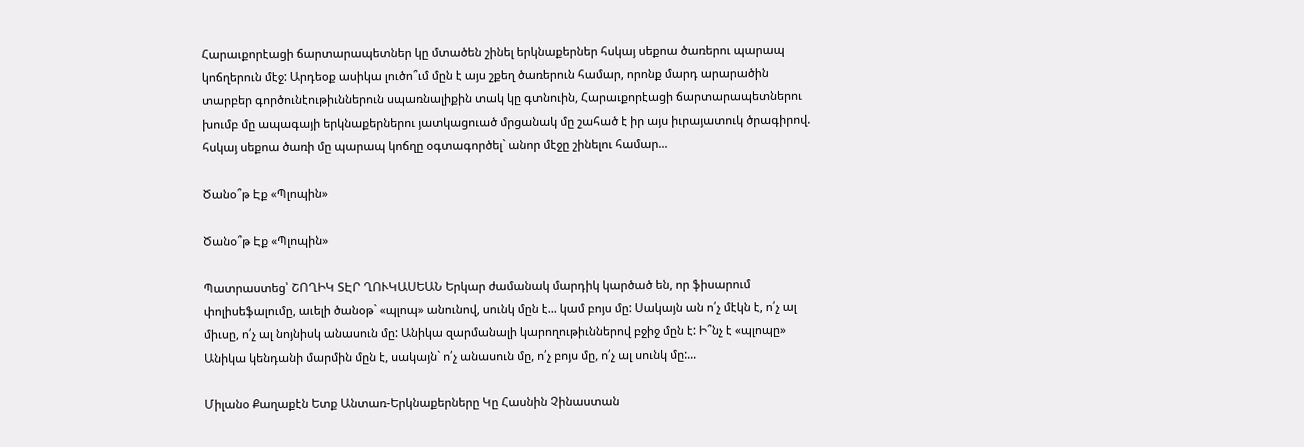Հարաւքորէացի ճարտարապետներ կը մտածեն շինել երկնաքերներ հսկայ սեքոա ծառերու պարապ կոճղերուն մէջ: Արդեօք ասիկա լուծո՞ւմ մըն է այս շքեղ ծառերուն համար, որոնք մարդ արարածին  տարբեր գործունէութիւններուն սպառնալիքին տակ կը գտնուին, Հարաւքորէացի ճարտարապետներու խումբ մը ապագայի երկնաքերներու յատկացուած մրցանակ մը շահած է իր այս իւրայատուկ ծրագիրով. հսկայ սեքոա ծառի մը պարապ կոճղը օգտագործել` անոր մէջը շինելու համար...

Ծանօ՞թ Էք «Պլոպին»

Ծանօ՞թ Էք «Պլոպին»

Պատրաստեց՝ ՇՈՂԻԿ ՏԷՐ ՂՈՒԿԱՍԵԱՆ Երկար ժամանակ մարդիկ կարծած են, որ ֆիսարում փոլիսեֆալումը, աւելի ծանօթ` «պլոպ» անունով, սունկ մըն է... կամ բոյս մը: Սակայն ան ո՛չ մէկն է, ո՛չ ալ միւսը, ո՛չ ալ նոյնիսկ անասուն մը: Անիկա զարմանալի կարողութիւններով բջիջ մըն է: Ի՞նչ է «պլոպը» Անիկա կենդանի մարմին մըն է, սակայն` ո՛չ անասուն մը, ո՛չ բոյս մը, ո՛չ ալ սունկ մը:...

Միլանօ Քաղաքէն Ետք Անտառ-Երկնաքերները Կը Հասնին Չինաստան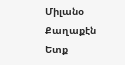Միլանօ Քաղաքէն Ետք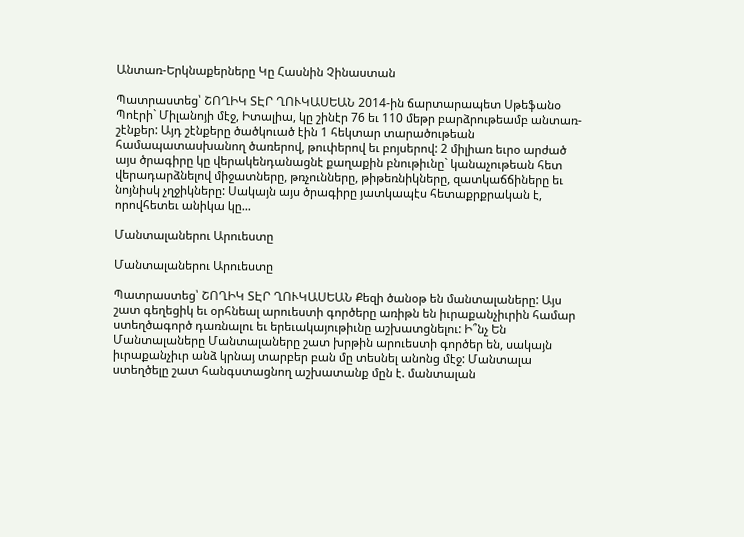Անտառ-Երկնաքերները Կը Հասնին Չինաստան

Պատրաստեց՝ ՇՈՂԻԿ ՏԷՐ ՂՈՒԿԱՍԵԱՆ 2014-ին ճարտարապետ Սթեֆանօ Պոէրի` Միլանոյի մէջ, Իտալիա, կը շինէր 76 եւ 110 մեթր բարձրութեամբ անտառ-շէնքեր: Այդ շէնքերը ծածկուած էին 1 հեկտար տարածութեան համապատասխանող ծառերով, թուփերով եւ բոյսերով: 2 միլիառ եւրօ արժած այս ծրագիրը կը վերակենդանացնէ քաղաքին բնութիւնը` կանաչութեան հետ վերադարձնելով միջատները, թռչունները, թիթեռնիկները, զատկաճճիները եւ նոյնիսկ չղջիկները: Սակայն այս ծրագիրը յատկապէս հետաքրքրական է, որովհետեւ անիկա կը...

Մանտալաներու Արուեստը

Մանտալաներու Արուեստը

Պատրաստեց՝ ՇՈՂԻԿ ՏԷՐ ՂՈՒԿԱՍԵԱՆ Քեզի ծանօթ են մանտալաները: Այս շատ գեղեցիկ եւ օրհնեալ արուեստի գործերը առիթն են իւրաքանչիւրին համար ստեղծագործ դառնալու եւ երեւակայութիւնը աշխատցնելու: Ի՞նչ Են Մանտալաները Մանտալաները շատ խրթին արուեստի գործեր են, սակայն իւրաքանչիւր անձ կրնայ տարբեր բան մը տեսնել անոնց մէջ: Մանտալա ստեղծելը շատ հանգստացնող աշխատանք մըն է. մանտալան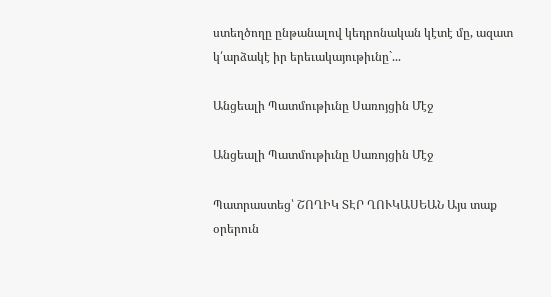ստեղծողը ընթանալով կեդրոնական կէտէ մը, ազատ կ՛արձակէ իր երեւակայութիւնը`...

Անցեալի Պատմութիւնը Սառոյցին Մէջ

Անցեալի Պատմութիւնը Սառոյցին Մէջ

Պատրաստեց՝ ՇՈՂԻԿ ՏԷՐ ՂՈՒԿԱՍԵԱՆ Այս տաք օրերուն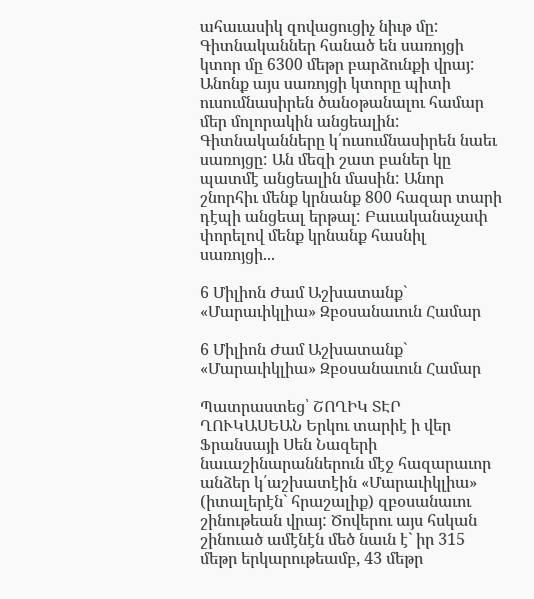ահաւասիկ զովացուցիչ նիւթ մը: Գիտնականներ հանած են սառոյցի կտոր մը 6300 մեթր բարձունքի վրայ: Անոնք այս սառոյցի կտորը պիտի ուսումնասիրեն ծանօթանալու համար մեր մոլորակին անցեալին: Գիտնականները կ՛ուսումնասիրեն նաեւ սառոյցը: Ան մեզի շատ բաներ կը պատմէ անցեալին մասին: Անոր շնորհիւ մենք կրնանք 800 հազար տարի դէպի անցեալ երթալ: Բաւականաչափ փորելով մենք կրնանք հասնիլ սառոյցի...

6 Միլիոն Ժամ Աշխատանք` «Մարաւիկլիա» Զբօսանաւուն Համար

6 Միլիոն Ժամ Աշխատանք` «Մարաւիկլիա» Զբօսանաւուն Համար

Պատրաստեց՝ ՇՈՂԻԿ ՏԷՐ ՂՈՒԿԱՍԵԱՆ Երկու տարիէ ի վեր Ֆրանսայի Սեն Նազերի նաւաշինարաններուն մէջ հազարաւոր անձեր կ՛աշխատէին «Մարաւիկլիա» (իտալերէն` հրաշալիք) զբօսանաւու շինութեան վրայ: Ծովերու այս հսկան շինուած ամէնէն մեծ նաւն է` իր 315 մեթր երկարութեամբ, 43 մեթր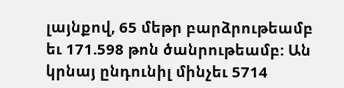լայնքով, 65 մեթր բարձրութեամբ եւ 171.598 թոն ծանրութեամբ: Ան կրնայ ընդունիլ մինչեւ 5714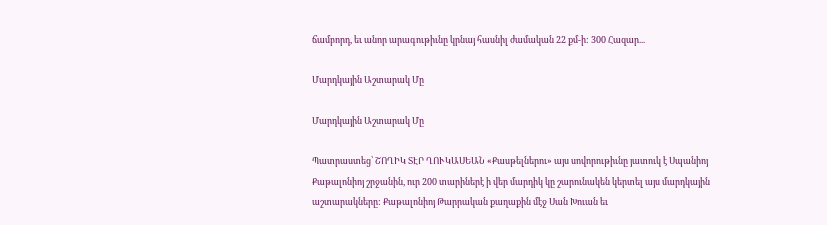ճամբորդ, եւ անոր արագութիւնը կրնայ հասնիլ ժամական 22 քմ-ի: 300 Հազար...

Մարդկային Աշտարակ Մը

Մարդկային Աշտարակ Մը

Պատրաստեց՝ ՇՈՂԻԿ ՏԷՐ ՂՈՒԿԱՍԵԱՆ «Քասթելներու» այս սովորութիւնը յատուկ է Սպանիոյ Քաթալոնիոյ շրջանին, ուր 200 տարիներէ ի վեր մարդիկ կը շարունակեն կերտել այս մարդկային աշտարակները: Քաթալոնիոյ Թարրական քաղաքին մէջ Սան Խուան եւ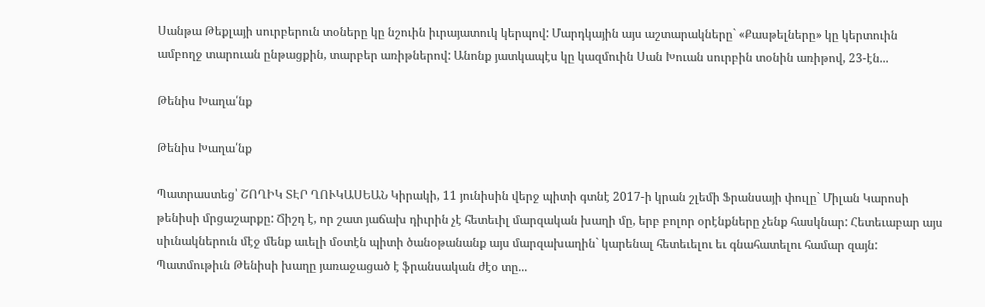Սանթա Թեքլայի սուրբերուն տօները կը նշուին իւրայատուկ կերպով: Մարդկային այս աշտարակները` «Քասթելները» կը կերտուին ամբողջ տարուան ընթացքին, տարբեր առիթներով: Անոնք յատկապէս կը կազմուին Սան Խուան սուրբին տօնին առիթով, 23-էն...

Թենիս Խաղա՛նք

Թենիս Խաղա՛նք

Պատրաստեց՝ ՇՈՂԻԿ ՏԷՐ ՂՈՒԿԱՍԵԱՆ Կիրակի, 11 յունիսին վերջ պիտի գտնէ 2017-ի կրան շլեմի Ֆրանսայի փուլը` Միլան Կարոսի թենիսի մրցաշարքը: Ճիշդ է, որ շատ յաճախ դիւրին չէ հետեւիլ մարզական խաղի մը, երբ բոլոր օրէնքները չենք հասկնար: Հետեւաբար այս սիւնակներուն մէջ մենք աւելի մօտէն պիտի ծանօթանանք այս մարզախաղին` կարենալ հետեւելու եւ գնահատելու համար զայն: Պատմութիւն Թենիսի խաղը յառաջացած է ֆրանսական ժէօ տը...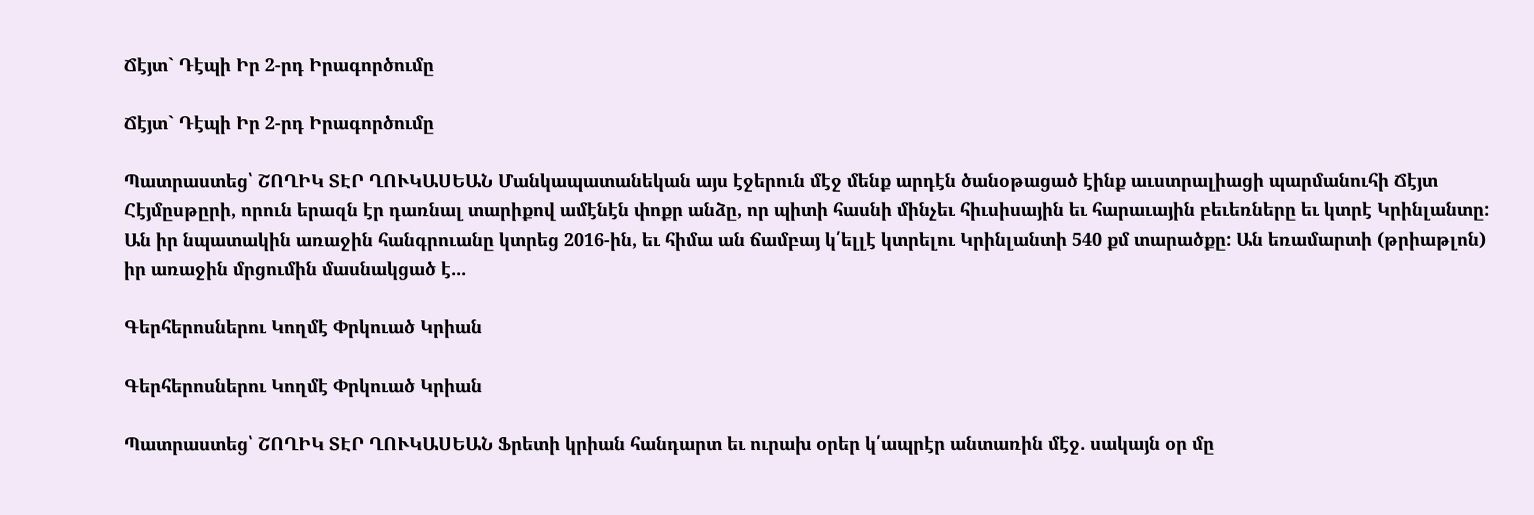Ճէյտ` Դէպի Իր 2-րդ Իրագործումը

Ճէյտ` Դէպի Իր 2-րդ Իրագործումը

Պատրաստեց՝ ՇՈՂԻԿ ՏԷՐ ՂՈՒԿԱՍԵԱՆ Մանկապատանեկան այս էջերուն մէջ մենք արդէն ծանօթացած էինք աւստրալիացի պարմանուհի Ճէյտ Հէյմըսթըրի, որուն երազն էր դառնալ տարիքով ամէնէն փոքր անձը, որ պիտի հասնի մինչեւ հիւսիսային եւ հարաւային բեւեռները եւ կտրէ Կրինլանտը: Ան իր նպատակին առաջին հանգրուանը կտրեց 2016-ին, եւ հիմա ան ճամբայ կ՛ելլէ կտրելու Կրինլանտի 540 քմ տարածքը: Ան եռամարտի (թրիաթլոն) իր առաջին մրցումին մասնակցած է...

Գերհերոսներու Կողմէ Փրկուած Կրիան

Գերհերոսներու Կողմէ Փրկուած Կրիան

Պատրաստեց՝ ՇՈՂԻԿ ՏԷՐ ՂՈՒԿԱՍԵԱՆ Ֆրետի կրիան հանդարտ եւ ուրախ օրեր կ՛ապրէր անտառին մէջ. սակայն օր մը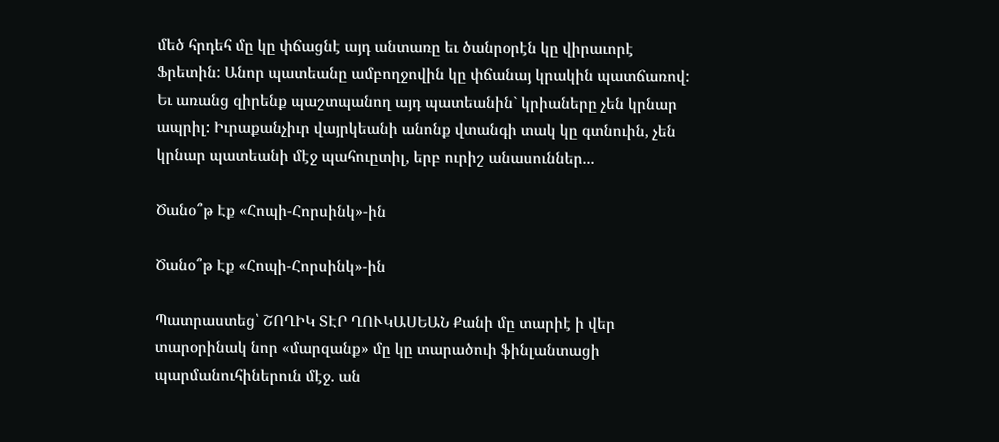մեծ հրդեհ մը կը փճացնէ այդ անտառը եւ ծանրօրէն կը վիրաւորէ Ֆրետին: Անոր պատեանը ամբողջովին կը փճանայ կրակին պատճառով: Եւ առանց զիրենք պաշտպանող այդ պատեանին` կրիաները չեն կրնար ապրիլ: Իւրաքանչիւր վայրկեանի անոնք վտանգի տակ կը գտնուին, չեն կրնար պատեանի մէջ պահուըտիլ, երբ ուրիշ անասուններ...

Ծանօ՞թ Էք «Հոպի-Հորսինկ»-ին

Ծանօ՞թ Էք «Հոպի-Հորսինկ»-ին

Պատրաստեց՝ ՇՈՂԻԿ ՏԷՐ ՂՈՒԿԱՍԵԱՆ Քանի մը տարիէ ի վեր տարօրինակ նոր «մարզանք» մը կը տարածուի ֆինլանտացի պարմանուհիներուն մէջ. ան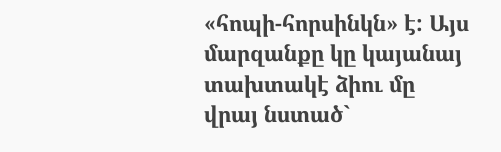«հոպի-հորսինկն» է: Այս մարզանքը կը կայանայ տախտակէ ձիու մը վրայ նստած`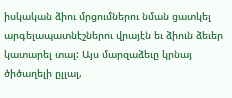իսկական ձիու մրցումներու նման ցատկել արգելապատնէշներու վրայէն եւ ձիուն ձեւեր կատարել տալ: Այս մարզաձեւը կրնայ ծիծաղելի ըլլալ,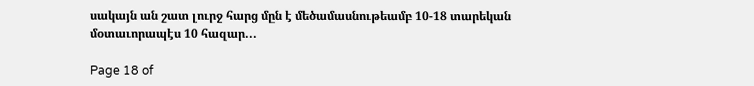սակայն ան շատ լուրջ հարց մըն է մեծամասնութեամբ 10-18 տարեկան մօտաւորապէս 10 հազար...

Page 18 of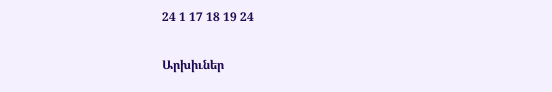24 1 17 18 19 24

Արխիւներ